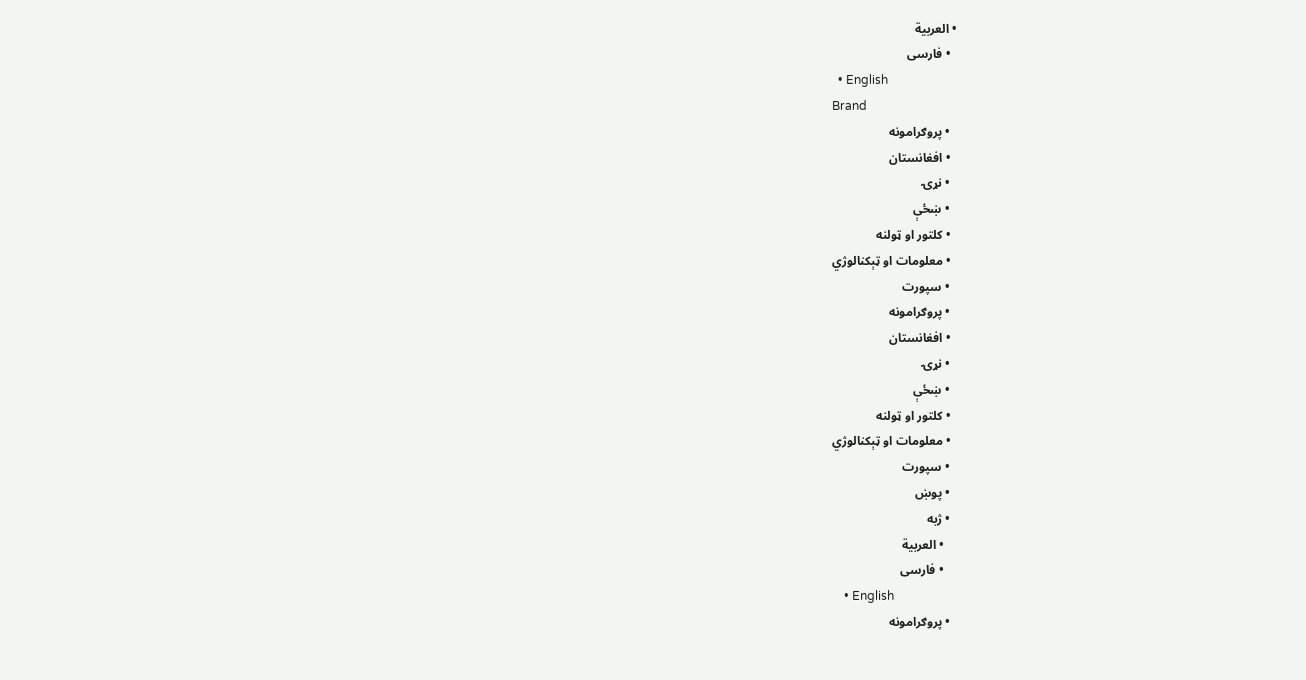• العربية
  • فارسی
  • English
Brand
  • پروګرامونه
  • افغانستان
  • نړۍ
  • ښځې
  • کلتور او ټولنه
  • معلومات او ټېکنالوژي
  • سپورت
  • پروګرامونه
  • افغانستان
  • نړۍ
  • ښځې
  • کلتور او ټولنه
  • معلومات او ټېکنالوژي
  • سپورت
  • پوښ
  • ژبه
    • العربية
    • فارسی
    • English
  • پروګرامونه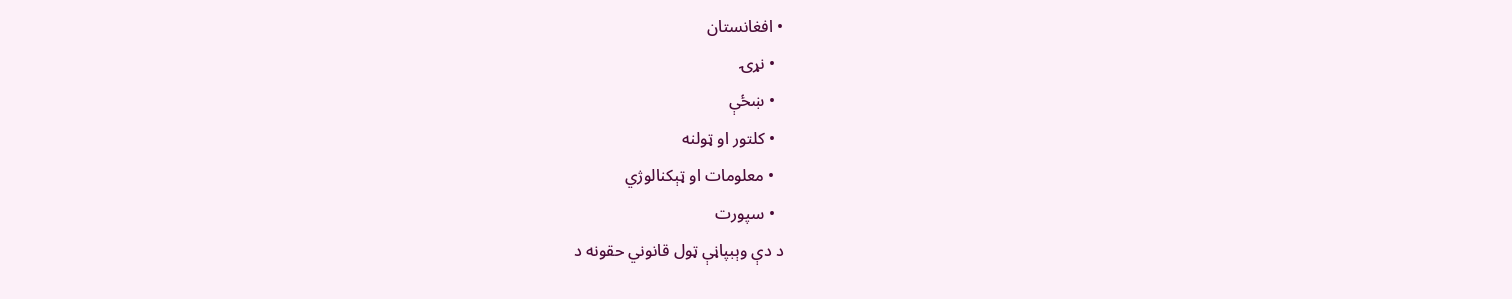• افغانستان
  • نړۍ
  • ښځې
  • کلتور او ټولنه
  • معلومات او ټېکنالوژي
  • سپورت
د دې وېبپاڼې ټول قانوني حقونه د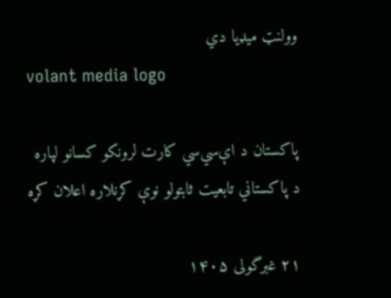وولنټ میډیا دي
volant media logo

پاکستان د اې‌سي‌سي کارت لرونکو کسانو لپاره د پاکستاني تابعیت ثابتولو نوې کړنلاره اعلان کړه

۲۱ غبرگولی ۱۴۰۵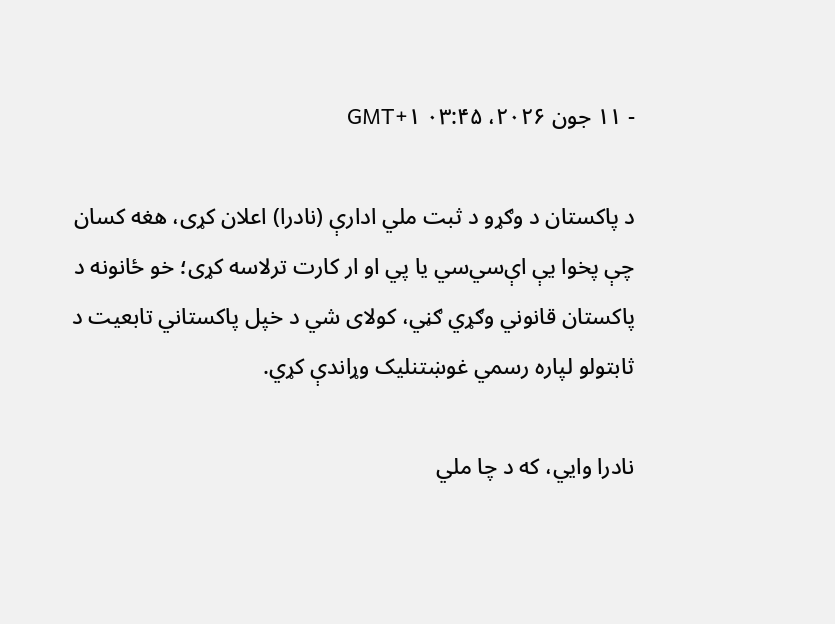- ۱۱ جون ۲۰۲۶، ۰۳:۴۵ GMT+۱

د پاکستان د وګړو د ثبت ملي ادارې (نادرا) اعلان کړی، هغه کسان چې پخوا یې اې‌سي‌سي یا پي‌ او ار کارت ترلاسه کړی؛ خو ځانونه د پاکستان قانوني وګړي ګڼي، کولای شي د خپل پاکستاني تابعیت د ثابتولو لپاره رسمي غوښتنلیک وړاندې کړي.

نادرا وایي، که د چا ملي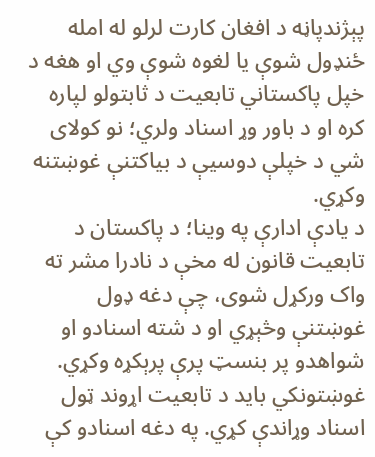پېژندپاڼه د افغان کارت لرلو له امله ځنډول شوې یا لغوه شوې وي او هغه د خپل پاکستاني تابعیت د ثابتولو لپاره کره او د باور وړ اسناد ولري؛ نو کولای شي د خپلې دوسیې د بیاکتنې غوښتنه وکړي.
د یادې ادارې په وینا؛ د پاکستان د تابعیت قانون له مخې د نادرا مشر ته واک ورکړل شوی، چې دغه ډول غوښتنې وڅېړي او د شته اسنادو او شواهدو پر بنسټ پرې پرېکړه وکړي.
غوښتونکي باید د تابعیت اړوند ټول اسناد وړاندې کړي. په دغه اسنادو کې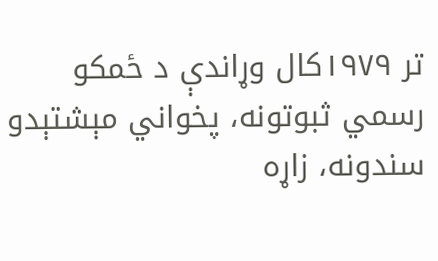تر ۱۹۷۹کال وړاندې د ځمکو رسمي ثبوتونه، پخواني مېشتېدو سندونه، زاړه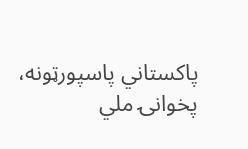پاکستاني پاسپورټونه، پخوانۍ ملي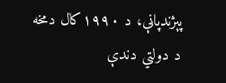پېژندپاڼې، د ۱۹۹۰کال دمخه د دولتي دندې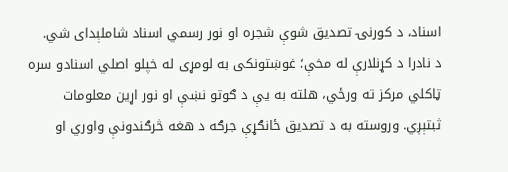اسناد، د کورنۍ تصدیق شوې شجره او نور رسمي اسناد شاملېدای شي.
د نادرا د کړنلارې له مخې؛ غوښتونکی به لومړی له خپلو اصلي اسنادو سره ټاکلي مرکز ته ورځي، هلته به یې د ګوتو نښې او نور اړین معلومات ثبتېږي. وروسته به د تصدیق ځانګړې جرګه د هغه څرګندونې واوري او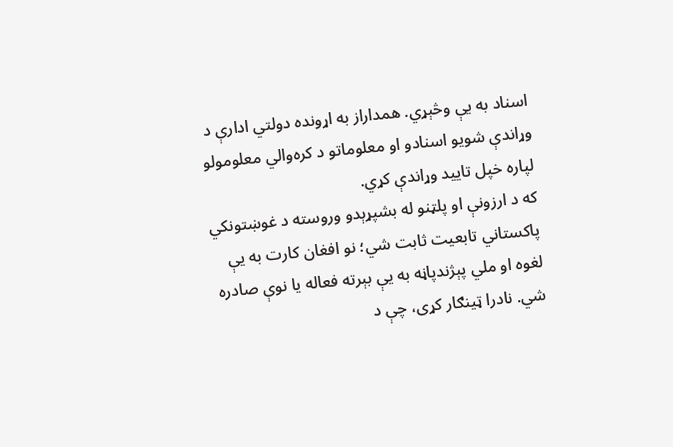اسناد به یې وڅېړي. همداراز به اړونده دولتي ادارې د وړاندې شویو اسنادو او معلوماتو د کره‌والي معلومولو لپاره خپل تایید وړاندې کړي.
که د ارزونې او پلټنو له بشپړېدو وروسته د غوښتونکي پاکستاني تابعیت ثابت شي؛ نو افغان کارت به یې لغوه او ملي پېژندپاڼه به یې بېرته فعاله یا نوې صادره شي. نادرا ټینګار کړی، چې د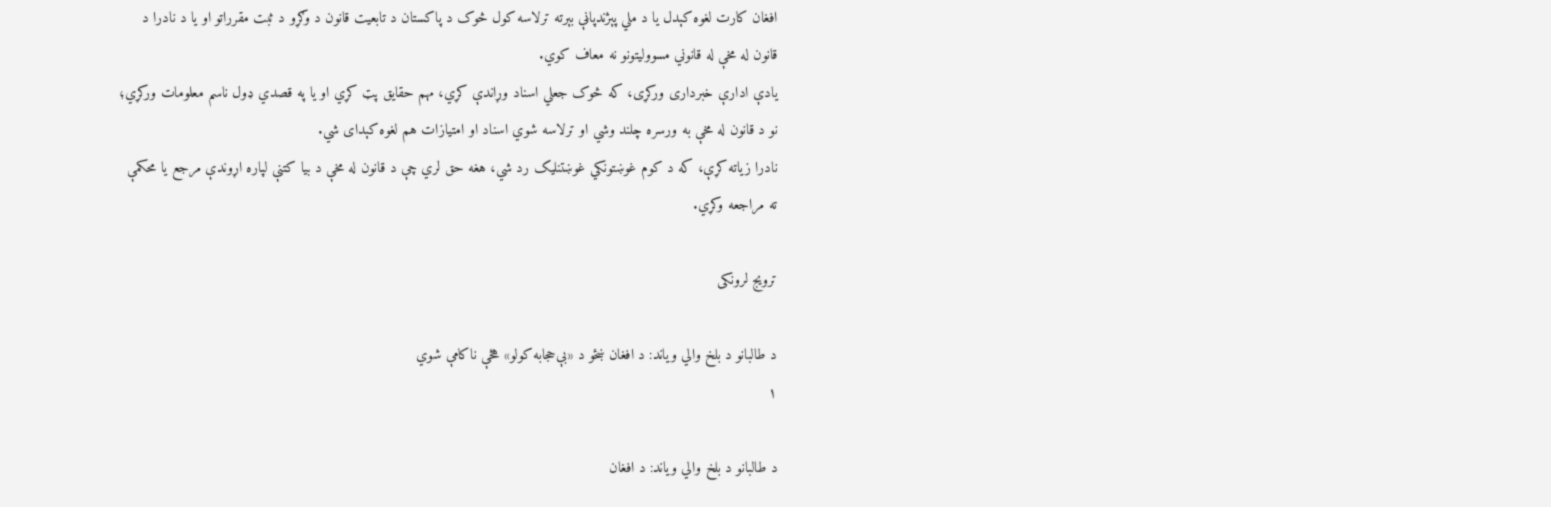افغان کارت لغوه کېدل یا د ملي پېژندپاڼې بېرته ترلاسه کول څوک د پاکستان د تابعیت قانون د وګړو د ثبت مقرراتو او یا د نادرا د قانون له مخې له قانوني مسوولیتونو نه معاف کوي.
یادې ادارې خبرداری ورکړی، که څوک جعلي اسناد وړاندې کړي، مهم حقایق پټ کړي او یا په قصدي ډول ناسم معلومات ورکړي؛ نو د قانون له مخې به ورسره چلند وشي او ترلاسه شوي اسناد او امتیازات هم لغوه کېدای شي.
نادرا زیاته کړې، که د کوم غوښتونکي غوښتنلیک رد شي، هغه حق لري چې د قانون له مخې د بیا کتنې لپاره اړوندې مرجع یا محکمې ته مراجعه وکړي.

ترویج لرونکی

د طالبانو د بلخ والي ویاند: د افغان ښځو د «بې‌حجابه کولو» هڅې ناکامې شوي
۱

د طالبانو د بلخ والي ویاند: د افغان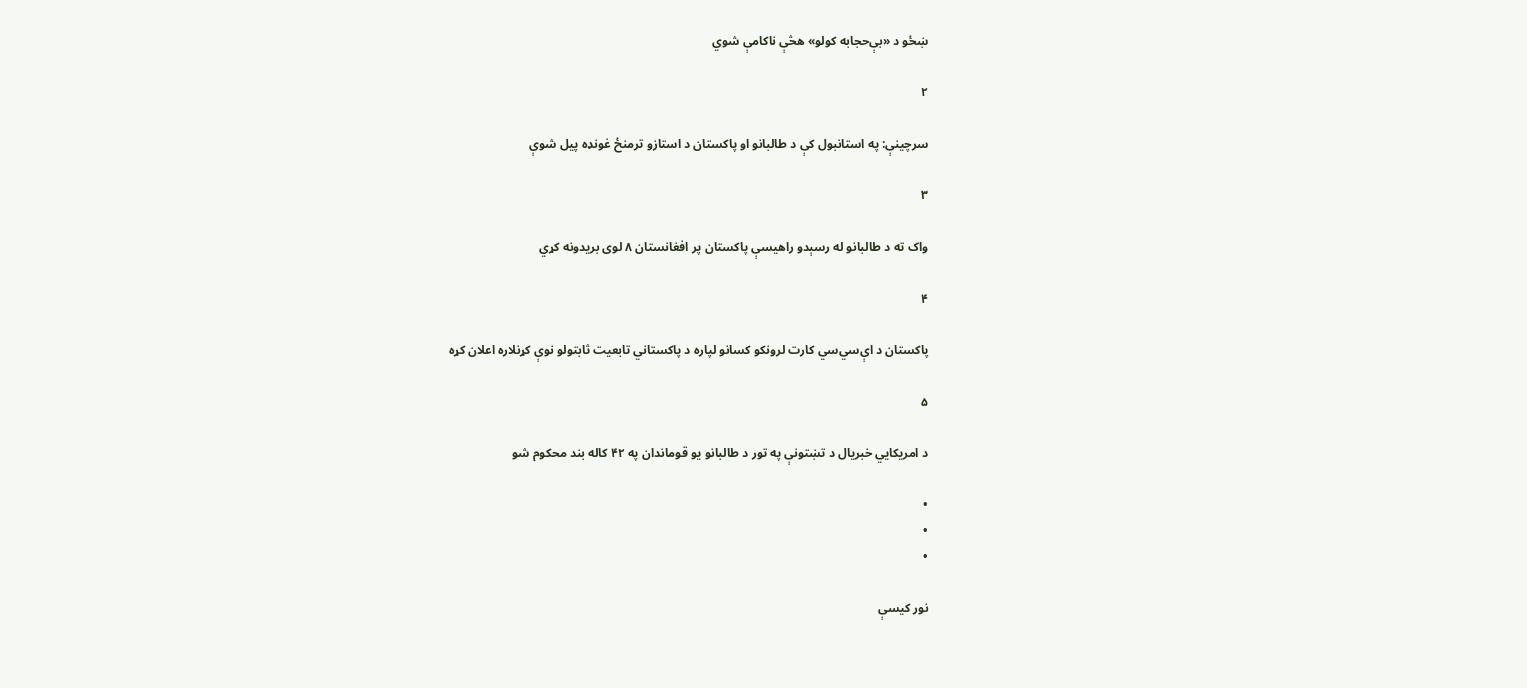ښځو د «بې‌حجابه کولو» هڅې ناکامې شوي

۲

سرچینې: په استانبول کې د طالبانو او پاکستان د استازو ترمنځ غونډه پیل شوې

۳

واک ته د طالبانو له رسېدو راهیسې پاکستان پر افغانستان ۸ لوی بریدونه کړي

۴

پاکستان د اې‌سي‌سي کارت لرونکو کسانو لپاره د پاکستاني تابعیت ثابتولو نوې کړنلاره اعلان کړه

۵

د امریکايي خبریال د تښتونې په تور د طالبانو یو قوماندان په ۴۲ کاله بند محکوم شو

•
•
•

نور کیسې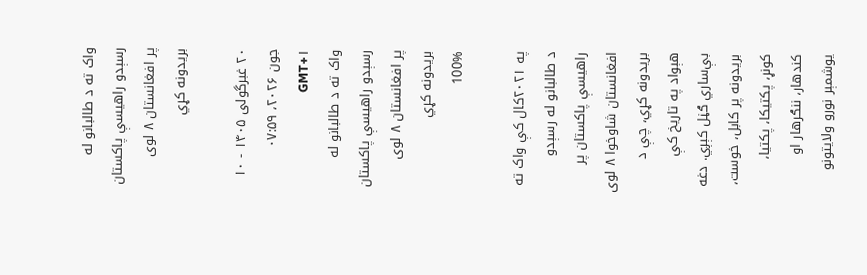واک ته د طالبانو له رسېدو راهیسې پاکستان پر افغانستان ۸ لوی بریدونه کړي

۲۰ غبرگولی ۱۴۰۵ - ۱۰ جون ۲۰۲۶، ۰۷:۵۹ GMT+۱
واک ته د طالبانو له رسېدو راهیسې پاکستان پر افغانستان ۸ لوی بریدونه کړي
100%

په ۲۰۲۱کال کې واک ته د طالبانو له رسېدو راهیسې پاکستان پر افغانستان شاوخوا ۸ لوی بریدونه کړي، چې د هېواد په تاریخ کې بې‌ساري ګڼل کېږي. دغه بریدونه پر کابل، خوست، کونړ، پکتیکا، پکتیا، کندهار، ننګرهار او یوشمېر نورو ولایتونو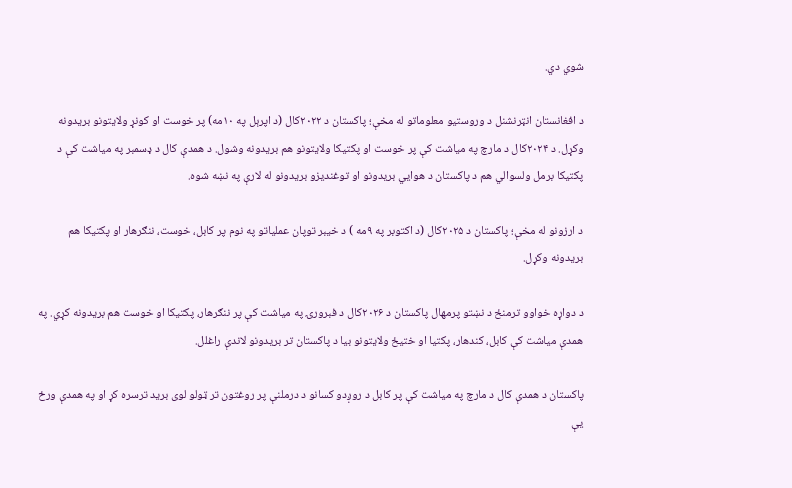شوي دي.

د افغانستان انټرنشنل د وروستیو معلوماتو له مخې؛ پاکستان د ۲۰۲۲کال (د اپرېل په ۱۰مه) پر خوست او کونړ ولایتونو بریدونه وکړل. د ۲۰۲۴کال د مارچ په میاشت کې پر خوست او پکتیکا ولایتونو هم بریدونه وشول. د همدې کال د ډسمبر په میاشت کې د پکتیکا برمل ولسوالي هم د پاکستان د هوایي بریدونو او توغندیزو بریدونو له لارې په نښه شوه.

د ارزونو له مخې؛ پاکستان د ۲۰۲۵کال (د اکتوبر په ۹مه ) د خیبر توپان عملیاتو په نوم پر کابل، خوست، ننګرهار او پکتیکا هم بریدونه وکړل.

د دواړه خواوو ترمنځ د نښتو پرمهال پاکستان د ۲۰۲۶کال د فبرورۍ په میاشت کې پر ننګرهار، پکتیکا او خوست هم بریدونه کړي. په همدې میاشت کې کابل، کندهار، پکتیا او ختیځ ولایتونو بیا د پاکستان تر بریدونو لاندې راغلل.

پاکستان د همدې کال د مارچ په میاشت کې پر کابل د روږدو کسانو د درملنې پر روغتون تر ټولو لوی برید ترسره کړ او په همدې ورځ یې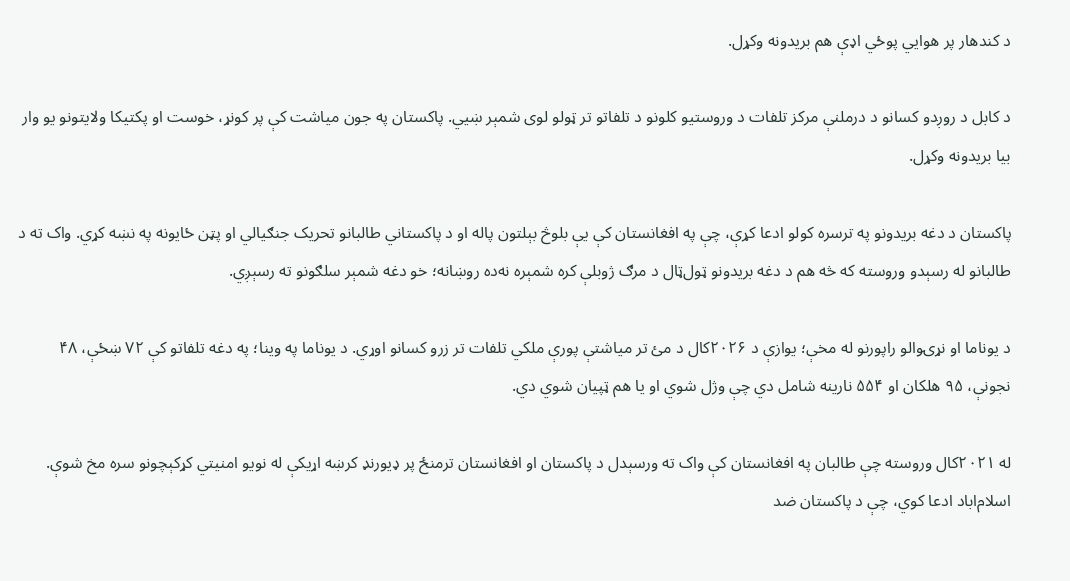د کندهار پر هوایي پوځي اډې هم بریدونه وکړل.

د کابل د روږدو کسانو د درملنې مرکز تلفات د وروستیو کلونو د تلفاتو تر ټولو لوی شمېر ښیي. پاکستان په جون میاشت کې پر کونړ، خوست او پکتیکا ولایتونو یو وار بیا بریدونه وکړل.

پاکستان د دغه بریدونو په ترسره کولو ادعا کړې، چې په افغانستان کې یې بلوڅ بېلتون پاله او د پاکستاني طالبانو تحریک جنګیالي او پټن ځایونه په نښه کړي. واک ته د طالبانو له رسېدو وروسته که څه هم د دغه بریدونو ټول‌ټال د مرګ ژوبلې کره شمېره نه‌ده روښانه؛ خو دغه شمېر سلګونو ته رسېږي.

د یوناما او نړۍوالو راپورنو له مخې؛ یوازې د ۲۰۲۶کال د مئ تر میاشتې پورې ملکي تلفات تر زرو کسانو اوړي. د یوناما په وینا؛ په دغه تلفاتو کې ۷۲ ښځې، ۴۸ نجونې، ۹۵ هلکان او ۵۵۴ نارینه شامل دي چې وژل شوي او یا هم ټپیان شوي دي.

له ۲۰۲۱کال وروسته چې طالبان په افغانستان کې واک ته ورسېدل د پاکستان او افغانستان ترمنځ پر ډیورنډ کرښه اړیکې له نویو امنیتي کړکېچونو سره مخ شوې. اسلام‌اباد ادعا کوي، چې د پاکستان ضد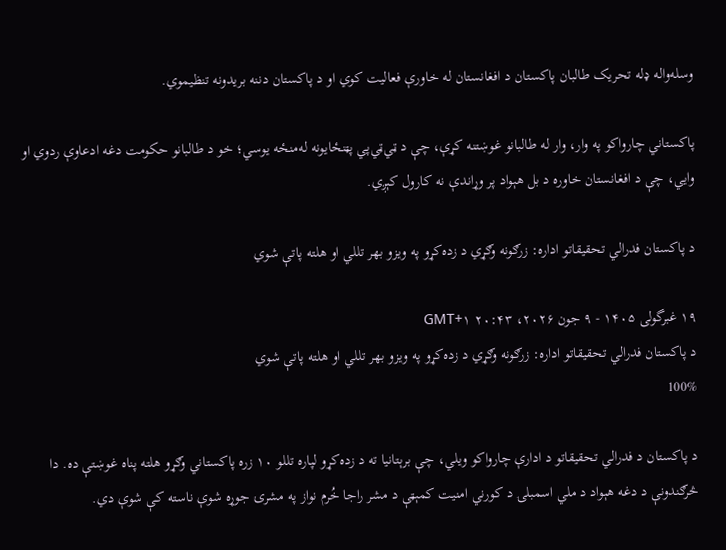وسله‌واله ډله تحریک طالبان پاکستان د افغانستان له خاورې فعالیت کوي او د پاکستان دننه بریدونه تنظیموي.

پاکستاني چارواکو په وار، وار له طالبانو غوښتنه کړې، چې د ټي‌ټي‌پي پټنځایونه له‌منځه یوسي؛ خو د طالبانو حکومت دغه ادعاوې ردوي او وایي، چې د افغانستان خاوره د بل هېواد پر وړاندې نه کارول کېږي.

د پاکستان فدرالي تحقیقاتو اداره: زرګونه وګړي د زده‌کړو په ویزو بهر تللي او هلته پاتې شوي

۱۹ غبرگولی ۱۴۰۵ - ۹ جون ۲۰۲۶، ۲۰:۴۳ GMT+۱
د پاکستان فدرالي تحقیقاتو اداره: زرګونه وګړي د زده‌کړو په ویزو بهر تللي او هلته پاتې شوي
100%

د پاکستان د فدرالي تحقیقاتو د ادارې چارواکو ویلي، چې برېتانيا ته د زده‌کړو لپاره تللو ۱۰ زره پاکستاني وګړو هلته پناه غوښتې ده. دا څرګندونې د دغه هېواد د ملي اسمبلۍ د کورني امنیت کمېټې د مشر راجا خُرم نواز په مشرۍ جوړه شوې ناسته کې شوې دي.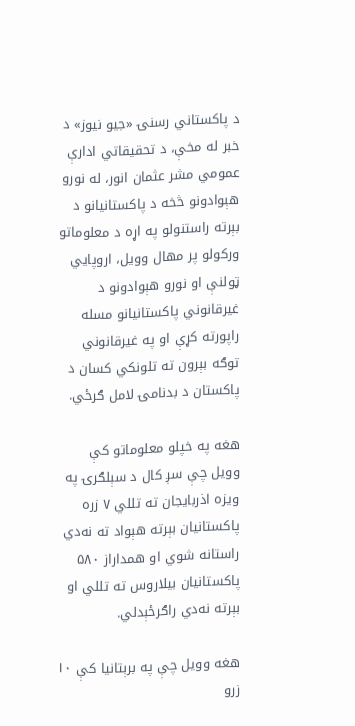د پاکستاني رسنۍ «جيو نیوز» د خبر له مخې، د تحقيقاتي ادارې عمومي مشر عثمان انور، له نورو هېوادونو څخه د پاکستانیانو د بېرته راستنولو په اړه د معلوماتو ورکولو پر مهال وویل، اروپايي ټولنې او نورو هېوادونو د غیرقانوني پاکستانیانو مسله راپورته کړې او په غیرقانوني توګه بېرون ته تلونکي کسان د پاکستان د بدنامۍ لامل ګرځي.

هغه په خپلو معلوماتو کې وویل چې سږ کال د سېلګرۍ په ویزه اذربایجان ته تللي ۷ زره پاکستانیان بېرته هېواد ته نه‌دي راستانه شوي او همداراز ۵۸۰ پاکستانیان بیلاروس ته تللي او بېرته نه‌دي راګرځېدلي.

هغه وویل چې په برېتانیا کې ۱۰ زرو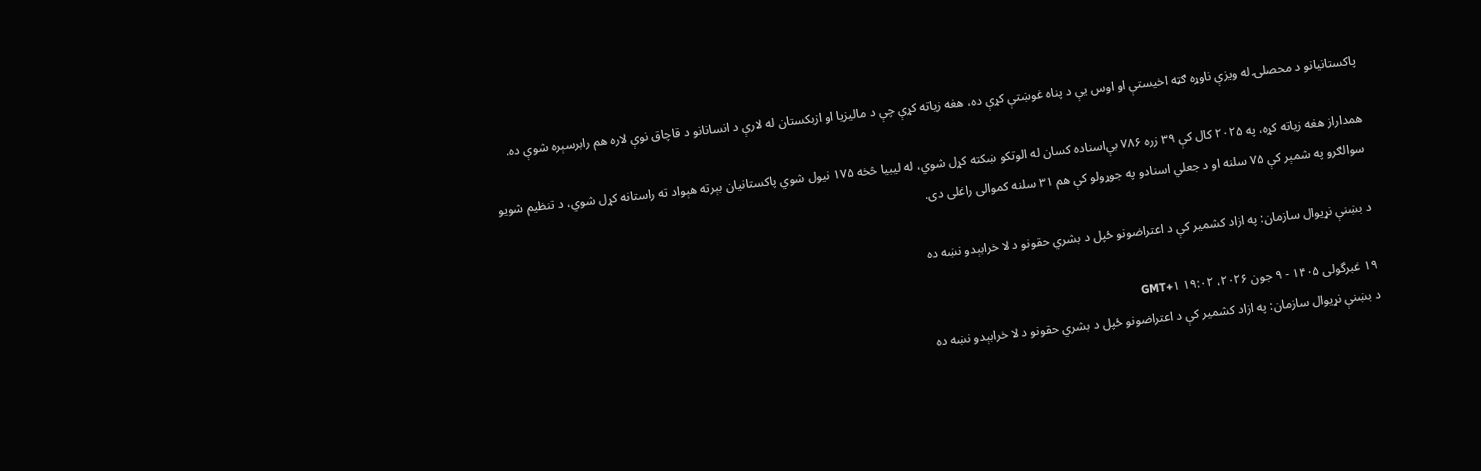پاکستانیانو د محصلۍ له ویزې ناوړه ګټه اخیستې او اوس یې د پناه غوښتې کړې ده، هغه زیاته کړې چې د مالیزیا او ازبکستان له لارې د انسانانو د قاچاق نوې لاره هم رابرسېره شوې ده.

همداراز هغه زیاته کړه، په ۲۰۲۵ کال کې ۳۹ زره ۷۸۶ بې‌اسناده کسان له الوتکو ښکته کړل شوي، له لیبیا څخه ۱۷۵ نیول شوي پاکستانیان بېرته هېواد ته راستانه کړل شوي، د تنظیم شویو سوالګرو په شمېر کې ۷۵ سلنه او د جعلي اسنادو په جوړولو کې هم ۳۱ سلنه کموالی راغلی دی.

د بښنې نړیوال سازمان: په ازاد کشمیر کې د اعتراضونو ځپل د بشري حقونو د لا خرابېدو نښه ده

۱۹ غبرگولی ۱۴۰۵ - ۹ جون ۲۰۲۶، ۱۹:۰۲ GMT+۱
د بښنې نړیوال سازمان: په ازاد کشمیر کې د اعتراضونو ځپل د بشري حقونو د لا خرابېدو نښه ده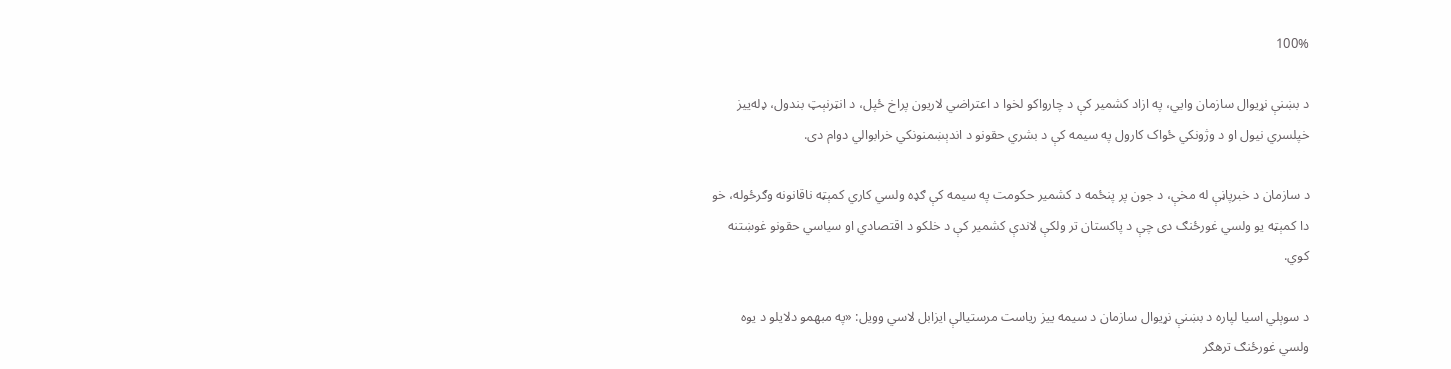100%

د بښنې نړیوال سازمان وایي، په ازاد کشمیر کې د چارواکو لخوا د اعتراضي لاریون پراخ ځپل، د انټرنېټ بندول، ډله‌ییز خپلسري نیول او د وژونکي ځواک کارول په سیمه کې د بشري حقونو د اندېښمنونکي خرابوالي دوام دی.

د سازمان د خبرپاڼې له مخې، د جون پر پنځمه د کشمير حکومت په سيمه کې ګډه ولسي کاري کمېټه ناقانونه وګرځوله، خو دا کمېټه یو ولسي غورځنګ دی چې د پاکستان تر ولکې لاندې کشمير کې د خلکو د اقتصادي او سیاسي حقونو غوښتنه کوي.

د سوېلي اسیا لپاره د بښنې نړیوال سازمان د سیمه ییز ریاست مرستیالې ایزابل لاسي وویل: «په مبهمو دلایلو د یوه ولسي غورځنګ ترهګر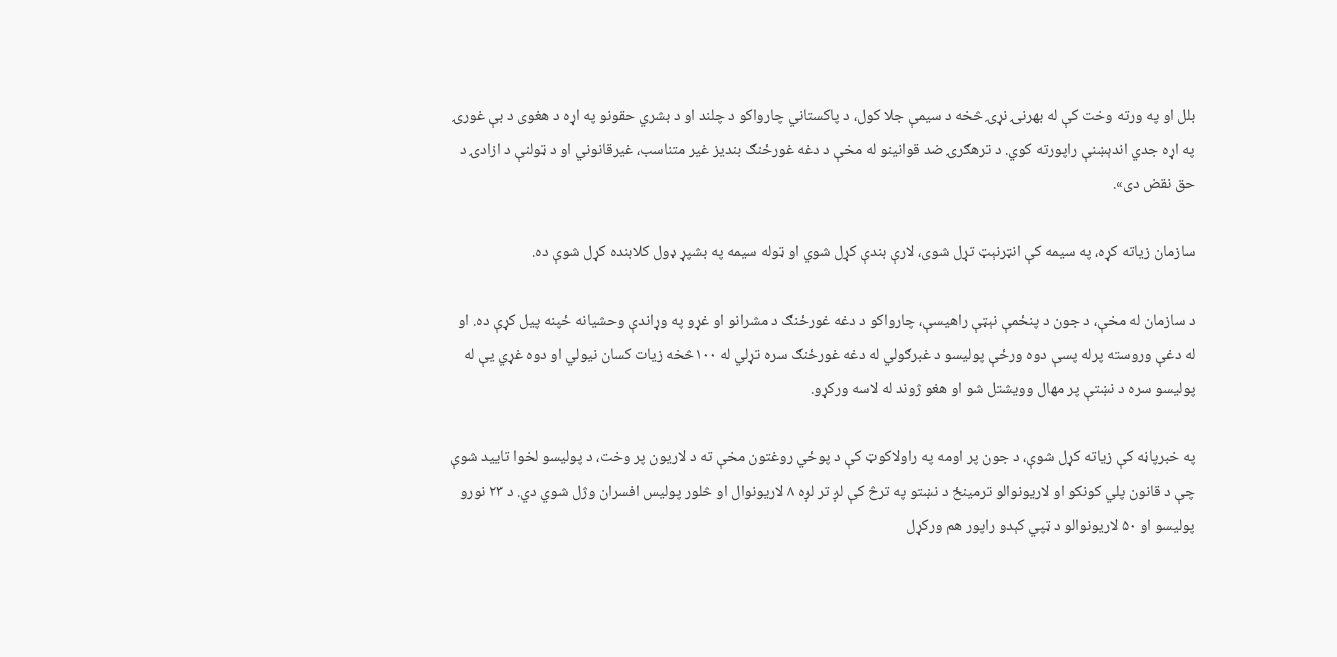بلل او په ورته وخت کې له بهرنۍ نړۍ څخه د سیمې جلا کول، د پاکستاني چارواکو د چلند او د بشري حقونو په اړه د هغوی د بې غورۍ په اړه جدي اندېښنې راپورته کوي. د ترهګرۍ ضد قوانینو له مخې د دغه غورځنګ بندیز غیر متناسب، غیرقانوني او د ټولنې د ازادۍ د حق نقض دی».

سازمان زیاته کړه، په سیمه کې انټرنېټ تړل شوی، لارې بندې کړل شوي او ټوله سيمه په بشپړ ډول کلابنده کړل شوې ده.

د سازمان له مخې، د جون د پنځمې نېټې راهیسې، چارواکو د دغه غورځنګ د مشرانو او غړو په وړاندې وحشیانه ځپنه پیل کړې ده. او له دغې وروسته پرله پسې دوه ورځې پولیسو د غبرګولي له دغه غورځنګ سره تړلي له ۱۰۰څخه زیات کسان نیولي او دوه غړي یې له پولیسو سره د نښتې پر مهال وویشتل شو او هغو ژوند له لاسه ورکړو.

په خبرپاڼه کې زیاته کړل شوې، د جون پر اومه په راولاکوټ کې د پوځي روغتون مخې ته د لاريون پر وخت، د پولیسو لخوا تایید شوې چې د قانون پلي کونکو او لاریونوالو ترمینځ د نښتو په ترڅ کې لږ تر لږه ۸ لاریونوال او څلور پولیس افسران وژل شوي دي. د ۲۳ نورو پولیسو او ۵۰ لاریونوالو د ټپي کېدو راپور هم ورکړل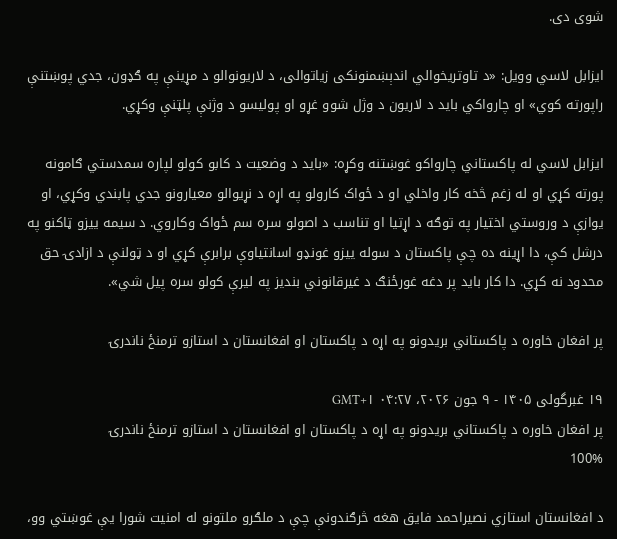شوی دی.

ایزابل لاسي وویل: «د تاوتریخوالي اندېښمنونکی زیاتوالی، د لاریونوالو د مړینې په ګډون، جدي پوښتنې راپورته کوي» او چارواکي بايد د لاریون د وژل شوو غړو او پوليسو د وژنې پلټنې وکړي.

ایزابل لاسي له پاکستاني چارواکو غوښتنه وکړه: «باید د وضعیت د کابو کولو لپاره سمدستي ګامونه پورته کړي او له زغم څخه کار واخلي او د ځواک کارولو په اړه د نړیوالو معیارونو جدي پابندي وکړي، او یوازې د وروستي اختیار په توګه د اړتیا او تناسب د اصولو سره سم ځواک وکاروي. د سیمه ییزو ټاکنو په درشل کې، دا اړینه ده چې پاکستان د سوله ییزو غونډو اسانتیاوې برابرې کړي او د ټولنې د ازادۍ حق محدود نه کړي. دا کار باید پر دغه غورځنګ د غیرقانوني بندیز په لیرې کولو سره پیل شي».

پر افغان خاوره د پاکستاني بریدونو په اړه د پاکستان او افغانستان د استازو ترمنځ ناندرۍ

۱۹ غبرگولی ۱۴۰۵ - ۹ جون ۲۰۲۶، ۰۴:۲۷ GMT+۱
پر افغان خاوره د پاکستاني بریدونو په اړه د پاکستان او افغانستان د استازو ترمنځ ناندرۍ
100%

د افغانستان استازي نصیراحمد فایق هغه څرګندونې چې د ملګرو ملتونو له امنیت شورا یې غوښتي وو،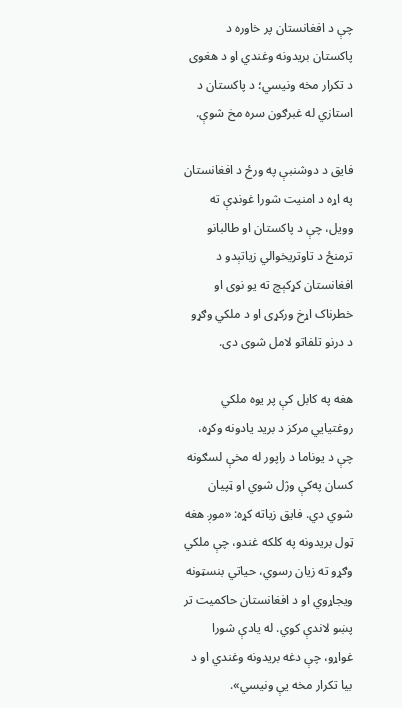چې د افغانستان پر خاوره د پاکستان بریدونه وغندي او د هغوی د تکرار مخه ونیسي؛ د پاکستان د استازي له غبرګون سره مخ شوې.

فایق د دوشنبې په ورځ د افغانستان په اړه د امنیت شورا غونډې ته وویل، چې د پاکستان او طالبانو ترمنځ د تاوتریخوالي زیاتېدو د افغانستان کړکېچ ته یو نوی او خطرناک اړخ ورکړی او د ملکي وګړو د درنو تلفاتو لامل شوی دی.

هغه په کابل کې پر یوه ملکي روغتیايي مرکز د برید یادونه وکړه، چې د یوناما د راپور له مخې لسګونه کسان په‌کې وژل شوي او ټپیان شوي دي. فایق زیاته کړه: «موږ هغه ټول بریدونه په کلکه غندو، چې ملکي وګړو ته زیان رسوي، حیاتي بنسټونه ویجاړوي او د افغانستان حاکمیت تر پښو لاندې کوي. له یادې شورا غواړو، چې دغه بریدونه وغندي او د بیا تکرار مخه یې ونیسي».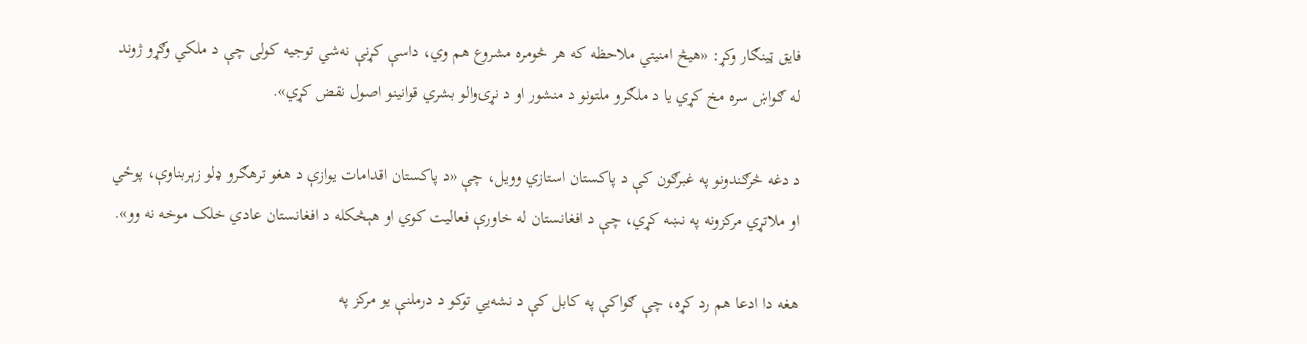فایق ټینګار وکړ: «هیڅ امنیتي ملاحظه که هر څومره مشروع هم وي، داسې کړنې نه‌شي توجیه کولی چې د ملکي وګړو ژوند له ګواښ سره مخ کړي یا د ملګرو ملتونو د منشور او د نړۍوالو بشري قوانینو اصول نقض کړي».

د دغه څرګندونو په غبرګون کې د پاکستان استازي وویل، چې «د پاکستان اقدامات یوازې د هغو ترهګرو ډلو زېربناوې، پوځي او ملاتړي مرکزونه په نښه کړي، چې د افغانستان له خاورې فعالیت کوي او هېڅکله د افغانستان عادي خلک موخه نه وو».

هغه دا ادعا هم رد کړه، چې ګواکې په کابل کې د نشه‌یي توکو د درملنې یو مرکز په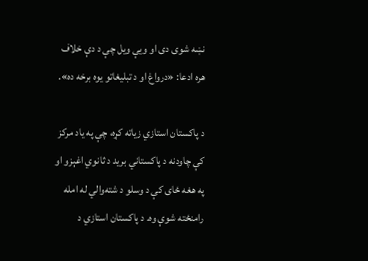نښه شوی دی او ویې ویل چې د دې خلاف هره ادعا: «درواغ او د تبلیغاتو یوه برخه ده».

د پاکستان استازي زیاته کړه، چې په یاد مرکز کې چاودنه د پاکستاني برید د ثانوي اغېزو او په هغه ځای کې د وسلو د شته‌والي له امله رامنځته شوې وه. د پاکستان استازي د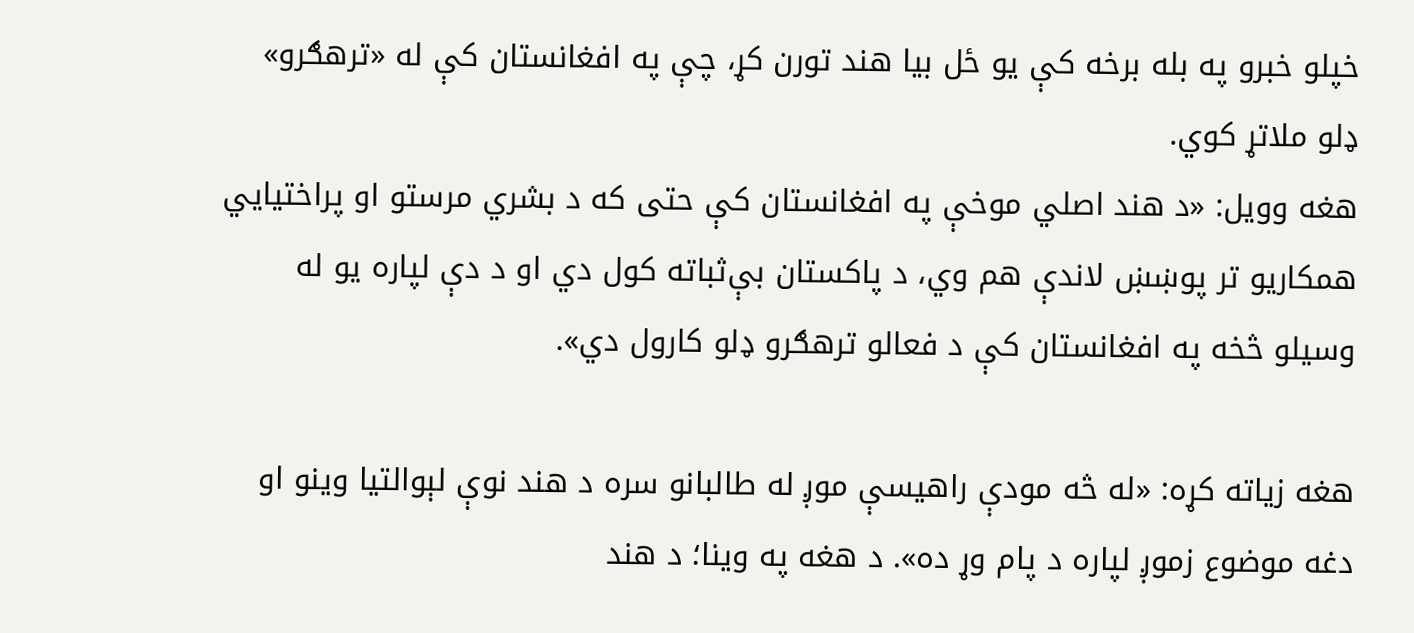خپلو خبرو په بله برخه کې یو ځل بیا هند تورن کړ، چې په افغانستان کې له «ترهګرو» ډلو ملاتړ کوي.
هغه وویل: «د هند اصلي موخې په افغانستان کې حتی که د بشري مرستو او پراختیايي همکاریو تر پوښښ لاندې هم وي، د پاکستان بې‌ثباته کول دي او د دې لپاره یو له وسیلو څخه په افغانستان کې د فعالو ترهګرو ډلو کارول دي».

هغه زیاته کړه: «له څه مودې راهیسې موږ له طالبانو سره د هند نوې لېوالتیا وینو او دغه موضوع زموږ لپاره د پام وړ ده». د هغه په وینا؛ د هند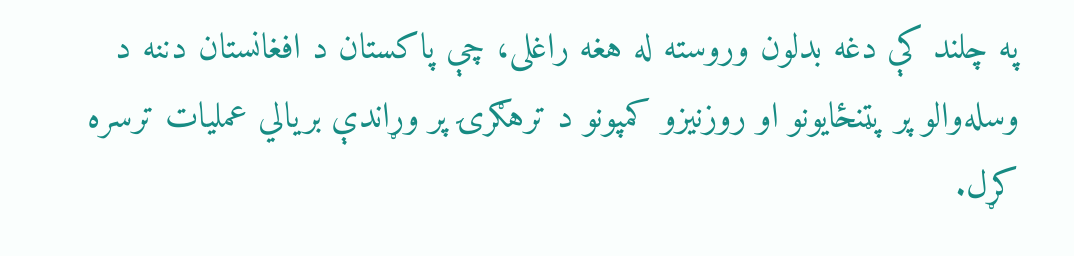په چلند کې دغه بدلون وروسته له هغه راغلی، چې پاکستان د افغانستان دننه د وسله‌والو پر پټنځایونو او روزنیزو کمپونو د ترهګرۍ پر وړاندې بریالي عملیات ترسره کړل.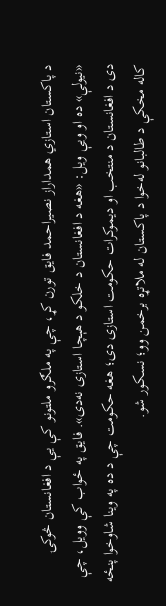د پاکستان استازي همداراز نصیراحمد فایق تورن کړ، چې په ملګرو ملتونو کې یې د افغانستان څوکۍ «نیولې» ده او ویې ویل: «هغه د افغانستان د خلکو د هېچا استازی نه‌دی». فایق په ځواب کې وویل، چې دی د افغانستان د منتخب او دیموکرات حکومت استازی دی؛ هغه حکومت چې د ده په وینا شاوخوا پنځه کاله مخکې د طالبانو له‌خوا د پاکستان له ملاتړه برخمن وو؛ نسکور شو.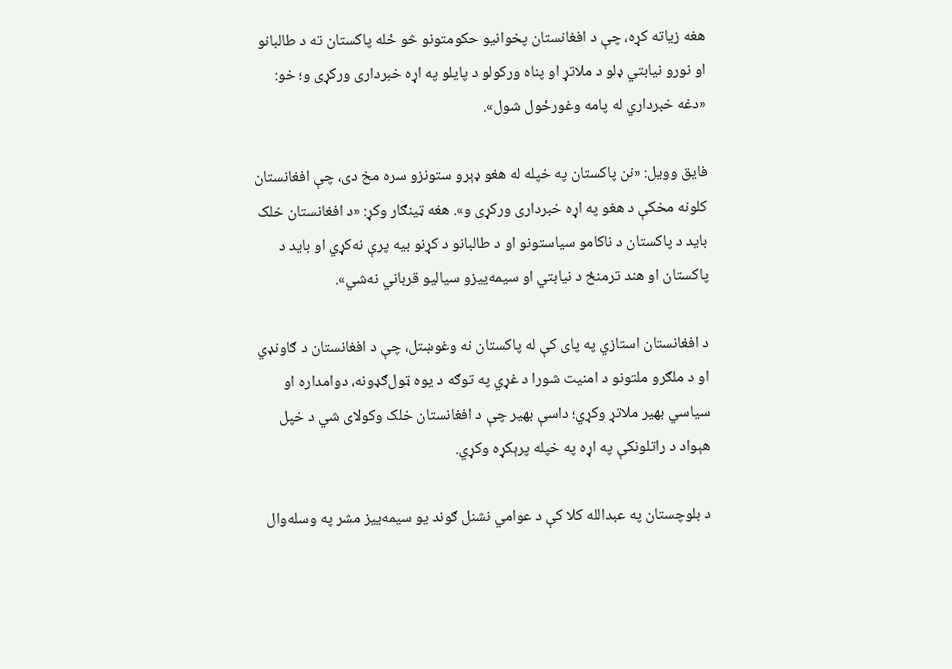هغه زیاته کړه، چې د افغانستان پخوانیو حکومتونو څو ځله پاکستان ته د طالبانو او نورو نیابتي ډلو د ملاتړ او پناه ورکولو د پایلو په اړه خبرداری ورکړی و؛ خو: «دغه خبرداري له پامه وغورځول شول».

فایق وویل: «نن پاکستان په خپله له هغو ډېرو ستونزو سره مخ دی، چې افغانستان کلونه مخکې د هغو په اړه خبرداری ورکړی و». هغه ټینګار وکړ: «د افغانستان خلک باید د پاکستان د ناکامو سیاستونو او د طالبانو د کړنو بیه پرې نه‌کړي او باید د پاکستان او هند ترمنځ د نیابتي او سیمه‌‌ییزو سیالیو قرباني نه‌شي».

د افغانستان استازي په پای کې له پاکستان نه وغوښتل، چې د افغانستان د ګاونډي او د ملګرو ملتونو د امنیت شورا د غړي په توګه د یوه ټول‌ګډونه، دوامداره او سیاسي بهیر ملاتړ وکړي؛ داسې بهیر چې د افغانستان خلک وکولای شي د خپل هېواد د راتلونکې په اړه په خپله پرېکړه وکړي.

د بلوچستان په عبدالله کلا کې د عوامي نشنل ګوند يو سيمه‌ييز مشر په وسله‌وال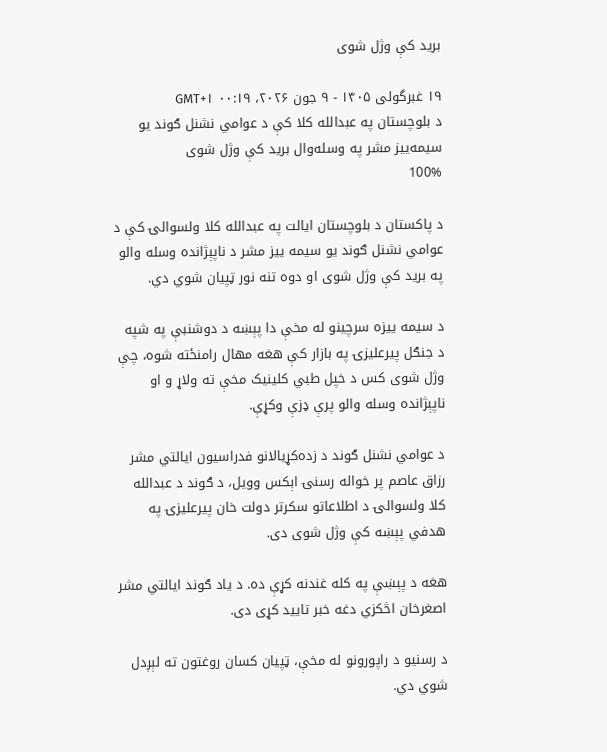بريد کې وژل شوی

۱۹ غبرگولی ۱۴۰۵ - ۹ جون ۲۰۲۶، ۰۰:۱۹ GMT+۱
د بلوچستان په عبدالله کلا کې د عوامي نشنل ګوند يو سيمه‌ييز مشر په وسله‌وال بريد کې وژل شوی
100%

د پاکستان د بلوچستان ايالت په عبدالله کلا ولسوالۍ کې د عوامي نشنل ګوند يو سيمه ييز مشر د ناپېژانده وسله والو په بريد کې وژل شوی او دوه تنه نور ټپيان شوي دي.

د سيمه یيزه سرچينو له مخې دا پېښه د دوشنبې په شپه د جنګل پيرعليزۍ په بازار کې هغه مهال رامنځته شوه، چې وژل شوی کس د خپل طبي کلينيک مخې ته ولاړ و او ناپېژانده وسله والو پرې ډزې وکړې.

د عوامي نشنل ګوند د زده‌کړیالانو فدراسیون ايالتي مشر رزاق عاصم پر خواله رسنۍ اېکس وويل، د ګوند د عبدالله کلا ولسوالۍ د اطلاعاتو سکرتر دولت خان پيرعليزۍ په هدفي پېښه کې وژل شوی دی.

هغه د پېښې په کله غندنه کړې ده. د ياد ګوند ايالتي مشر اصغرخان اڅکزي دغه خبر تاييد کړی دی.

د رسنيو د راپورونو له مخې، ټپيان کسان روغتون ته لېږدل شوي دي.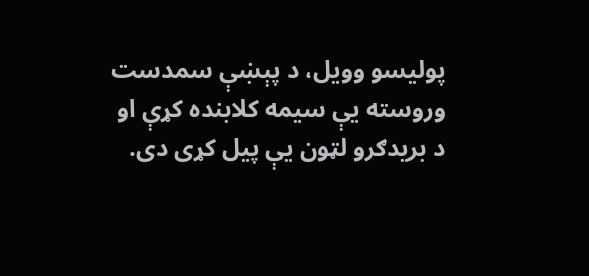پوليسو وويل، د پېښې سمدست وروسته یې سيمه کلابنده کړې او د بريدګرو لټون یې پيل کړی دی.